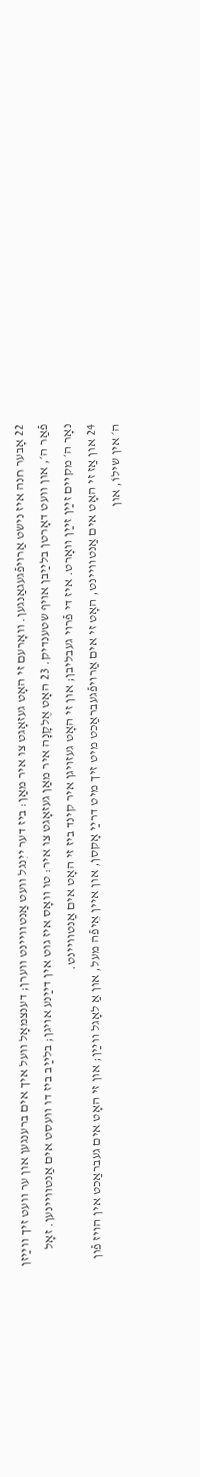22 אָבער חנה איז נישט אַרױפֿגעגאַנגען. װאָרעם זי האָט געזאָגט צו איר מאַן: ביז דער ייִנגל װעט אַנטװײנט װערן; דענצמאָל װעל איך אים ברענגען און ער װעט זיך װײַזן פֿאַר ה׳, און װעט דאָרטן בלײַבן אױף שטענדיק. 23 האָט אֶלקָנָה איר מאַן געזאָגט צו איר: טו װאָס איז גוט אין דײַנע אױגן; בלײַב ביז דו װעסט אים אַנטװײנען. זאָל נאָר ה׳ מקײם זײַן זײַן װאָרט. איז די פֿרױ געבליבן; און זי האָט געזױגן איר קינד ביז זי האָט אים אַנטװײנט.
24 און אַז זי האָט אים אַנטװײנט, האָט זי אים אַרױפֿגעבראַכט מיט זיך מיט דרײַ אָקסן, און אײן אֵיפֿה מעל, און אַ לאָגל װײַן; און זי האָט אים געבראַכט אין הױז פֿון ה׳ אין שילוֹ, און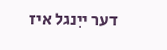דער ייִנגל איז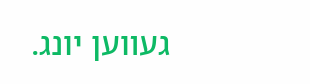געװען יונג.